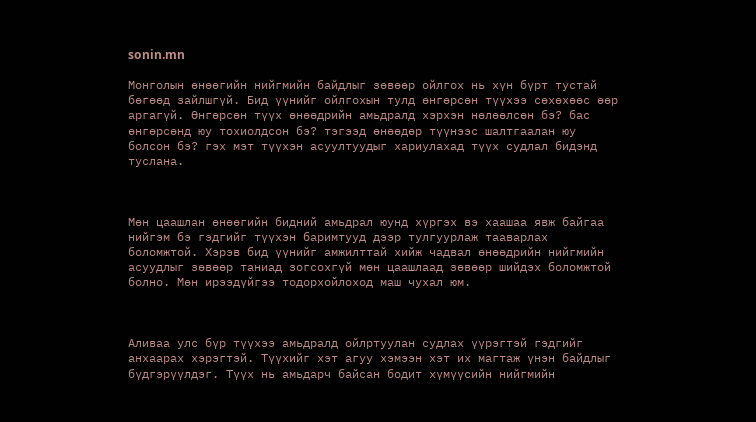sonin.mn

Монголын өнөөгийн нийгмийн байдлыг зөвөөр ойлгох нь хүн бүрт тустай бөгөөд зайлшгүй. Бид үүнийг ойлгохын тулд өнгөрсөн түүхээ сөхөхөөс өөр аргагүй. Өнгөрсөн түүх өнөөдрийн амьдралд хэрхэн нөлөөлсөн бэ? бас өнгөрсөнд юу тохиолдсон бэ? тэгээд өнөөдөр түүнээс шалтгаалан юу болсон бэ? гэх мэт түүхэн асуултуудыг хариулахад түүх судлал бидэнд туслана.



Мөн цаашлан өнөөгийн бидний амьдрал юунд хүргэх вэ хаашаа явж байгаа нийгэм бэ гэдгийг түүхэн баримтууд дээр тулгуурлаж тааварлах боломжтой. Хэрэв бид үүнийг амжилттай хийж чадвал өнөөдрийн нийгмийн асуудлыг зөвөөр таниад зогсохгүй мөн цаашлаад зөвөөр шийдэх боломжтой болно. Мөн ирээдүйгээ тодорхойлоход маш чухал юм.



Аливаа улс бүр түүхээ амьдралд ойлртуулан судлах үүрэгтэй гэдгийг анхаарах хэрэгтэй. Түүхийг хэт агуу хэмээн хэт их магтаж үнэн байдлыг бүдгэрүүлдэг. Түүх нь амьдарч байсан бодит хүмүүсийн нийгмийн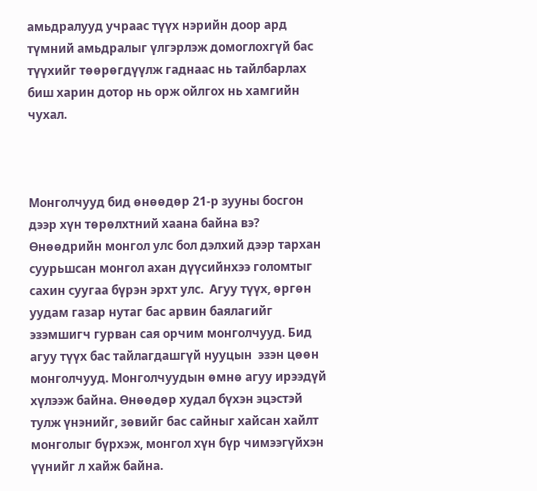амьдралууд учраас түүх нэрийн доор ард түмний амьдралыг үлгэрлэж домоглохгүй бас түүхийг төөрөгдүүлж гаднаас нь тайлбарлах биш харин дотор нь орж ойлгох нь хамгийн чухал.



Монголчууд бид өнөөдөр 21-р зууны босгон дээр хүн төрөлхтний хаана байна вэ? Өнөөдрийн монгол улс бол дэлхий дээр тархан суурьшсан монгол ахан дүүсийнхээ голомтыг сахин суугаа бүрэн эрхт улс.  Агуу түүх, өргөн уудам газар нутаг бас арвин баялагийг эзэмшигч гурван сая орчим монголчууд. Бид агуу түүх бас тайлагдашгүй нууцын  эзэн цөөн монголчууд. Монголчуудын өмнө агуу ирээдүй хүлээж байна. Өнөөдөр худал бүхэн эцэстэй тулж үнэнийг, зөвийг бас сайныг хайсан хайлт монголыг бүрхэж, монгол хүн бүр чимээгүйхэн үүнийг л хайж байна.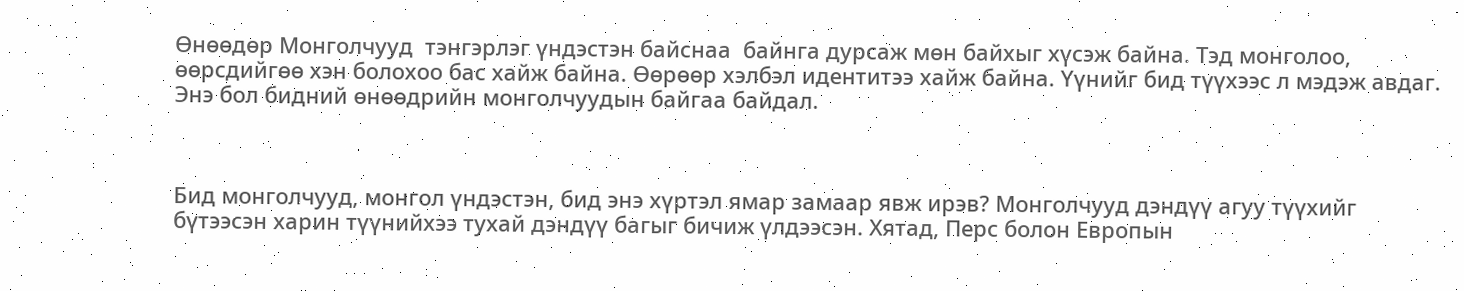Өнөөдөр Монголчууд  тэнгэрлэг үндэстэн байснаа  байнга дурсаж мөн байхыг хүсэж байна. Тэд монголоо, өөрсдийгөө хэн болохоо бас хайж байна. Өөрөөр хэлбэл идентитээ хайж байна. Үүнийг бид түүхээс л мэдэж авдаг. Энэ бол бидний өнөөдрийн монголчуудын байгаа байдал.



Бид монголчууд, монгол үндэстэн, бид энэ хүртэл ямар замаар явж ирэв? Монголчууд дэндүү агуу түүхийг бүтээсэн харин түүнийхээ тухай дэндүү багыг бичиж үлдээсэн. Хятад, Перс болон Европын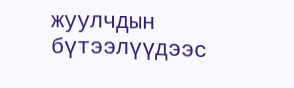жуулчдын бүтээлүүдээс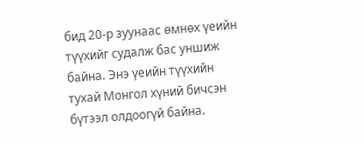бид 20-р зуунаас өмнөх үеийн  түүхийг судалж бас уншиж байна. Энэ үеийн түүхийн тухай Монгол хүний бичсэн бүтээл олдоогүй байна.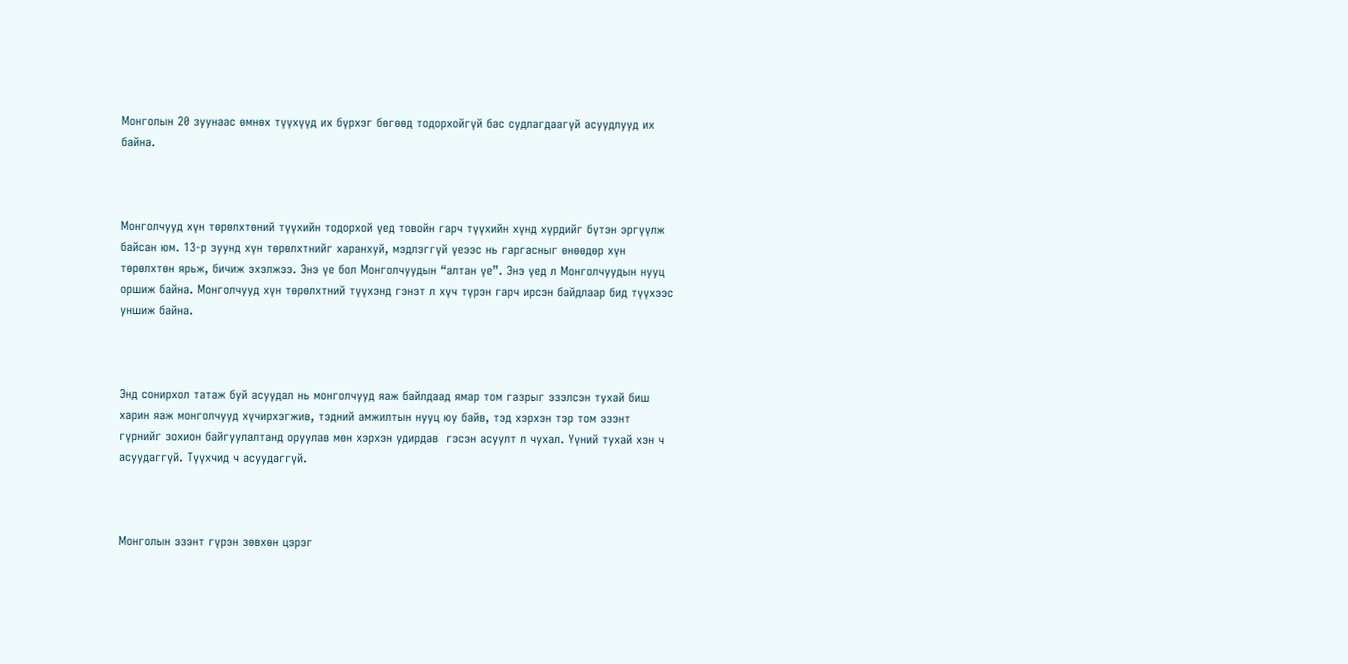Монголын 20 зуунаас өмнөх түүхүүд их бүрхэг бөгөөд тодорхойгүй бас судлагдаагүй асуудлууд их байна.



Монголчууд хүн төрөлхтөний түүхийн тодорхой үед товойн гарч түүхийн хүнд хүрдийг бүтэн эргүүлж байсан юм. 13-р зуунд хүн төрөлхтнийг харанхуй, мэдлэггүй үеээс нь гаргасныг өнөөдөр хүн төрөлхтөн ярьж, бичиж эхэлжээ. Энэ үе бол Монголчуудын “алтан үе”. Энэ үед л Монголчуудын нууц оршиж байна. Монголчууд хүн төрөлхтний түүхэнд гэнэт л хүч түрэн гарч ирсэн байдлаар бид түүхээс уншиж байна.



Энд сонирхол татаж буй асуудал нь монголчууд яаж байлдаад ямар том газрыг эзэлсэн тухай биш харин яаж монголчууд хүчирхэгжив, тэдний амжилтын нууц юу байв, тэд хэрхэн тэр том эзэнт гүрнийг зохион байгуулалтанд оруулав мөн хэрхэн удирдав  гэсэн асуулт л чухал. Үүний тухай хэн ч асуудаггүй. Түүхчид ч асуудаггүй.



Монголын эзэнт гүрэн зөвхөн цэрэг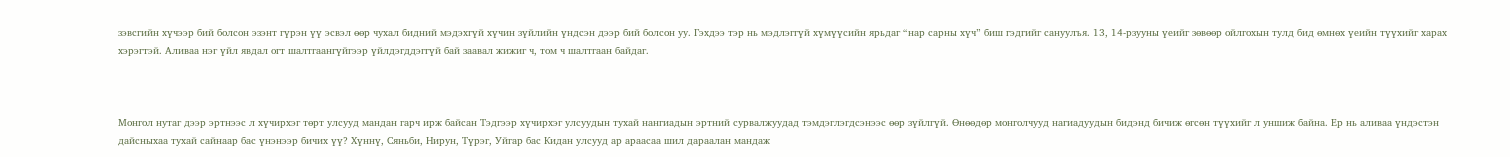зэвсгийн хүчээр бий болсон эзэнт гүрэн үү эсвэл өөр чухал бидний мэдэхгүй хүчин зүйлийн үндсэн дээр бий болсон уу. Гэхдээ тэр нь мэдлэггүй хүмүүсийн ярьдаг “нар сарны хүч” биш гэдгийг сануулъя. 13, 14-рзууны үеийг зөвөөр ойлгохын тулд бид өмнөх үеийн түүхийг харах хэрэгтэй. Аливаа нэг үйл явдал огт шалтгаангүйгээр үйлдэгддэггүй бай заавал жижиг ч, том ч шалтгаан байдаг.



Монгол нутаг дээр эртнээс л хүчирхэг төрт улсууд мандан гарч ирж байсан Тэдгээр хүчирхэг улсуудын тухай нангиадын эртний сурвалжуудад тэмдэглэгдсэнээс өөр зүйлгүй. Өнөөдөр монголчууд нагиадуудын бидэнд бичиж өгсөн түүхийг л уншиж байна. Ер нь аливаа үндэстэн дайсныхаа тухай сайнаар бас үнэнээр бичих үү? Хүннү, Сяньби, Нирун, Түрэг, Уйгар бас Кидан улсууд ар араасаа шил дараалан мандаж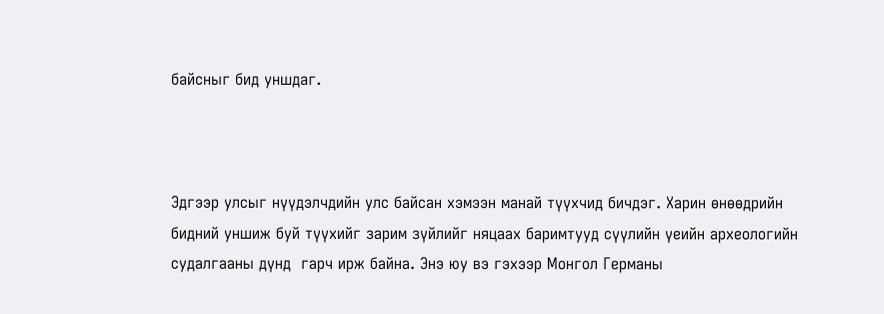байсныг бид уншдаг.



Эдгээр улсыг нүүдэлчдийн улс байсан хэмээн манай түүхчид бичдэг. Харин өнөөдрийн бидний уншиж буй түүхийг зарим зүйлийг няцаах баримтууд сүүлийн үеийн археологийн судалгааны дүнд  гарч ирж байна. Энэ юу вэ гэхээр Монгол Германы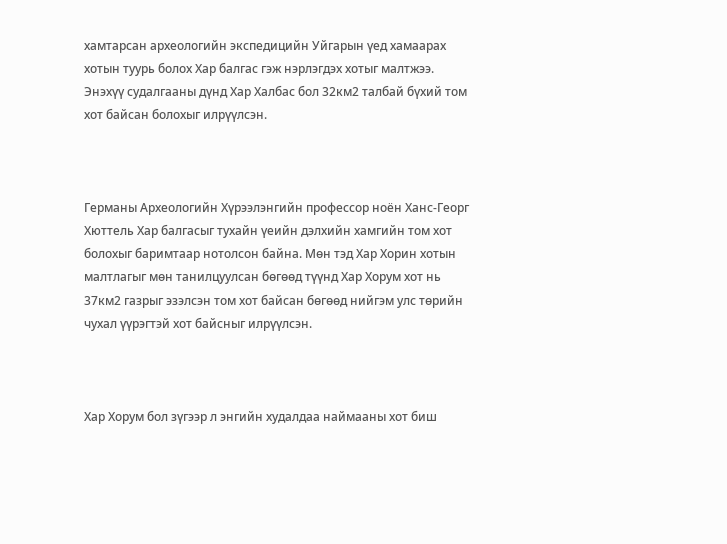хамтарсан археологийн экспедицийн Уйгарын үед хамаарах хотын туурь болох Хар балгас гэж нэрлэгдэх хотыг малтжээ. Энэхүү судалгааны дүнд Хар Халбас бол 32км2 талбай бүхий том хот байсан болохыг илрүүлсэн.



Германы Археологийн Хүрээлэнгийн профессор ноён Ханс-Георг Хюттель Хар балгасыг тухайн үеийн дэлхийн хамгийн том хот болохыг баримтаар нотолсон байна. Мөн тэд Хар Хорин хотын малтлагыг мөн танилцуулсан бөгөөд түүнд Хар Хорум хот нь 37км2 газрыг эзэлсэн том хот байсан бөгөөд нийгэм улс төрийн чухал үүрэгтэй хот байсныг илрүүлсэн.



Хар Хорум бол зүгээр л энгийн худалдаа наймааны хот биш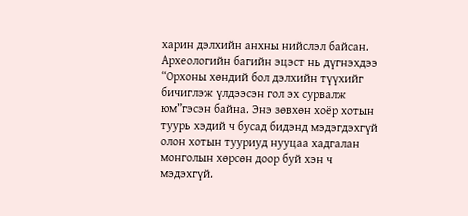харин дэлхийн анхны нийслэл байсан. Археологийн багийн эцэст нь дүгнэхдээ “Орхоны хөндий бол дэлхийн түүхийг бичиглэж үлдээсэн гол эх сурвалж юм”гэсэн байна. Энэ зөвхөн хоёр хотын туурь хэдий ч бусад бидэнд мэдэгдэхгүй олон хотын тууриуд нууцаа хадгалан монголын хөрсөн доор буй хэн ч мэдэхгүй.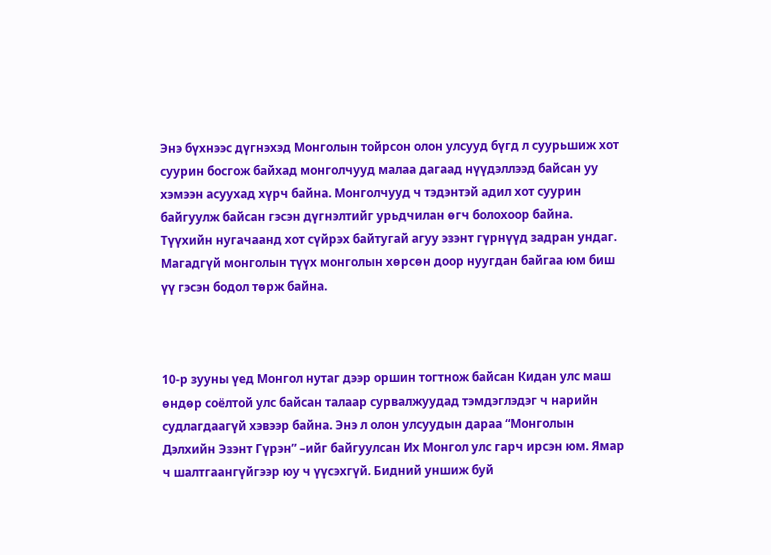Энэ бүхнээс дүгнэхэд Монголын тойрсон олон улсууд бүгд л суурьшиж хот суурин босгож байхад монголчууд малаа дагаад нүүдэллээд байсан уу хэмээн асуухад хүрч байна. Монголчууд ч тэдэнтэй адил хот суурин байгуулж байсан гэсэн дүгнэлтийг урьдчилан өгч болохоор байна. Түүхийн нугачаанд хот сүйрэх байтугай агуу эзэнт гүрнүүд задран ундаг. Магадгүй монголын түүх монголын хөрсөн доор нуугдан байгаа юм биш үү гэсэн бодол төрж байна.



10-р зууны үед Монгол нутаг дээр оршин тогтнож байсан Кидан улс маш өндөр соёлтой улс байсан талаар сурвалжуудад тэмдэглэдэг ч нарийн судлагдаагүй хэвээр байна. Энэ л олон улсуудын дараа “Монголын Дэлхийн Эзэнт Гүрэн” –ийг байгуулсан Их Монгол улс гарч ирсэн юм. Ямар ч шалтгаангүйгээр юу ч үүсэхгүй. Бидний уншиж буй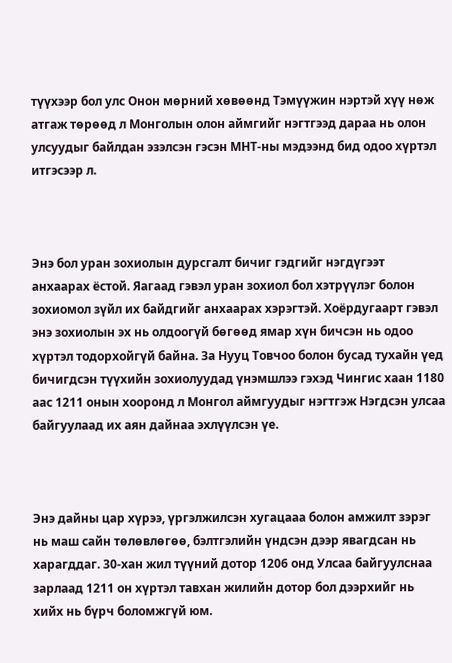түүхээр бол улс Онон мөрний хөвөөнд Тэмүүжин нэртэй хүү нөж атгаж төрөөд л Монголын олон аймгийг нэгтгээд дараа нь олон улсуудыг байлдан эзэлсэн гэсэн МНТ-ны мэдээнд бид одоо хүртэл итгэсээр л.



Энэ бол уран зохиолын дурсгалт бичиг гэдгийг нэгдүгээт анхаарах ёстой. Яагаад гэвэл уран зохиол бол хэтрүүлэг болон зохиомол зүйл их байдгийг анхаарах хэрэгтэй. Хоёрдугаарт гэвэл энэ зохиолын эх нь олдоогүй бөгөөд ямар хүн бичсэн нь одоо хүртэл тодорхойгүй байна. За Нууц Товчоо болон бусад тухайн үед бичигдсэн түүхийн зохиолуудад үнэмшлээ гэхэд Чингис хаан 1180 аас 1211 онын хооронд л Монгол аймгуудыг нэгтгэж Нэгдсэн улсаа байгуулаад их аян дайнаа эхлүүлсэн үе.



Энэ дайны цар хүрээ, үргэлжилсэн хугацааа болон амжилт зэрэг нь маш сайн төлөвлөгөө, бэлтгэлийн үндсэн дээр явагдсан нь харагддаг. 30-хан жил түүний дотор 1206 онд Улсаа байгуулснаа зарлаад 1211 он хүртэл тавхан жилийн дотор бол дээрхийг нь хийх нь бүрч боломжгүй юм.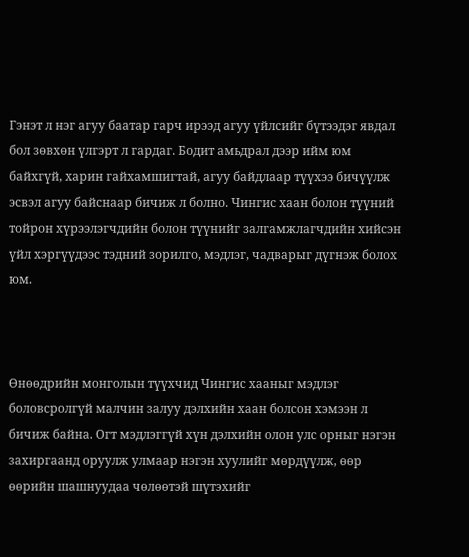Гэнэт л нэг агуу баатар гарч ирээд агуу үйлсийг бүтээдэг явдал бол зөвхөн үлгэрт л гардаг. Бодит амьдрал дээр ийм юм байхгүй, харин гайхамшигтай, агуу байдлаар түүхээ бичүүлж эсвэл агуу байснаар бичиж л болно. Чингис хаан болон түүний тойрон хүрээлэгчдийн болон түүнийг залгамжлагчдийн хийсэн үйл хэргүүдээс тэдний зорилго, мэдлэг, чадварыг дүгнэж болох юм.



Өнөөдрийн монголын түүхчид Чингис хааныг мэдлэг боловсролгүй малчин залуу дэлхийн хаан болсон хэмээн л бичиж байна. Огт мэдлэггүй хүн дэлхийн олон улс орныг нэгэн захиргаанд оруулж улмаар нэгэн хуулийг мөрдүүлж, өөр өөрийн шашнуудаа чөлөөтэй шүтэхийг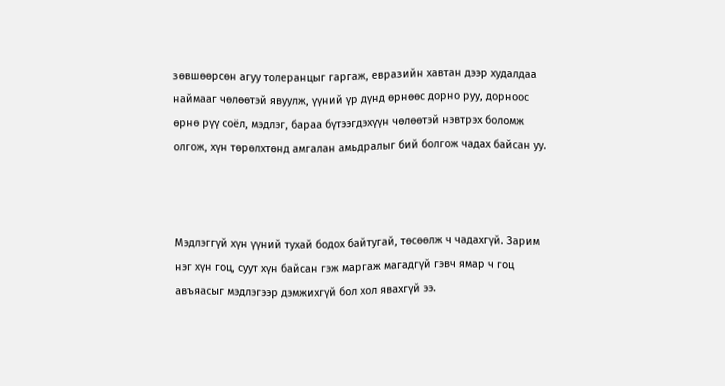зөвшөөрсөн агуу толеранцыг гаргаж, евразийн хавтан дээр худалдаа наймааг чөлөөтэй явуулж, үүний үр дүнд өрнөөс дорно руу, дорноос өрнө рүү соёл, мэдлэг, бараа бүтээгдэхүүн чөлөөтэй нэвтрэх боломж олгож, хүн төрөлхтөнд амгалан амьдралыг бий болгож чадах байсан уу.



Мэдлэггүй хүн үүний тухай бодох байтугай, төсөөлж ч чадахгүй. Зарим нэг хүн гоц, суут хүн байсан гэж маргаж магадгүй гэвч ямар ч гоц авъяасыг мэдлэгээр дэмжихгүй бол хол явахгүй ээ.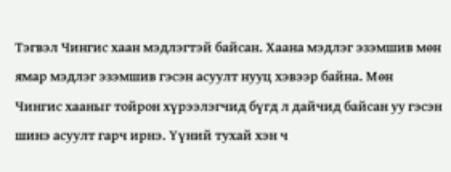Тэгвэл Чингис хаан мэдлэгтэй байсан. Хаана мэдлэг эзэмшив мөн ямар мэдлэг эзэмшив гэсэн асуулт нууц хэвээр байна. Мөн Чингис хааныг тойрон хүрээлэгчид бүгд л дайчид байсан уу гэсэн шинэ асуулт гарч ирнэ. Үүний тухай хэн ч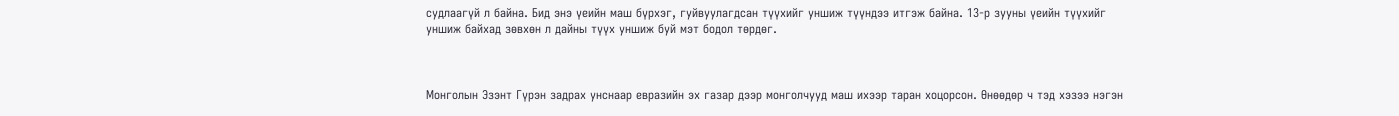судлаагүй л байна. Бид энэ үеийн маш бүрхэг, гуйвуулагдсан түүхийг уншиж түүндээ итгэж байна. 13-р зууны үеийн түүхийг уншиж байхад зөвхөн л дайны түүх уншиж буй мэт бодол төрдөг.



Монголын Эзэнт Гүрэн задрах унснаар евразийн эх газар дээр монголчууд маш ихээр таран хоцорсон. Өнөөдөр ч тэд хэзээ нэгэн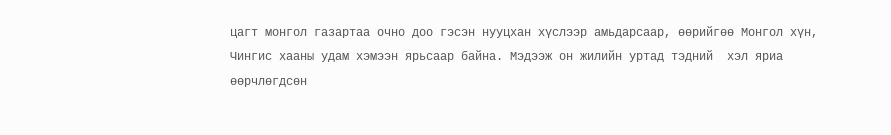цагт монгол газартаа очно доо гэсэн нууцхан хүслээр амьдарсаар, өөрийгөө Монгол хүн, Чингис хааны удам хэмээн ярьсаар байна. Мэдээж он жилийн уртад тэдний  хэл яриа өөрчлөгдсөн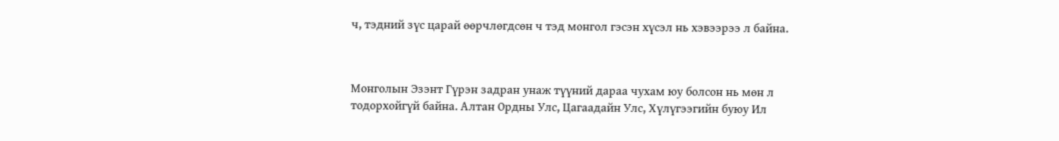ч, тэдний зүс царай өөрчлөгдсөн ч тэд монгол гэсэн хүсэл нь хэвээрээ л байна.



Монголын Эзэнт Гүрэн задран унаж түүний дараа чухам юу болсон нь мөн л тодорхойгүй байна. Алтан Ордны Улс, Цагаадайн Улс, Хүлүгээгийн буюу Ил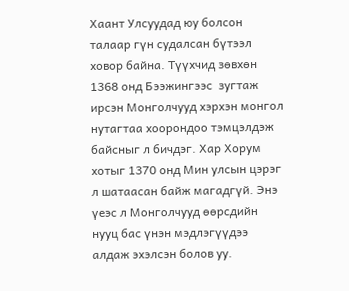Хаант Улсуудад юу болсон талаар гүн судалсан бүтээл ховор байна. Түүхчид зөвхөн 1368 онд Бээжингээс  зугтаж ирсэн Монголчууд хэрхэн монгол нутагтаа хоорондоо тэмцэлдэж байсныг л бичдэг. Хар Хорум хотыг 1370 онд Мин улсын цэрэг л шатаасан байж магадгүй. Энэ үеэс л Монголчууд өөрсдийн нууц бас үнэн мэдлэгүүдээ алдаж эхэлсэн болов уу.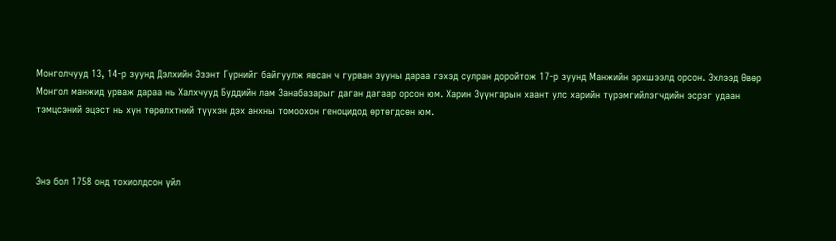Монголчууд 13, 14-р зуунд Дэлхийн Эзэнт Гүрнийг байгуулж явсан ч гурван зууны дараа гэхэд сулран доройтож 17-р зуунд Манжийн эрхшээлд орсон. Эхлээд Өвөр Монгол манжид урваж дараа нь Халхчууд Буддийн лам Занабазарыг даган дагаар орсон юм. Харин Зүүнгарын хаант улс харийн түрэмгийлэгчдийн эсрэг удаан тэмцсэний эцэст нь хүн төрөлхтний түүхэн дэх анхны томоохон геноцидод өртөгдсөн юм.



Энэ бол 1758 онд тохиолдсон үйл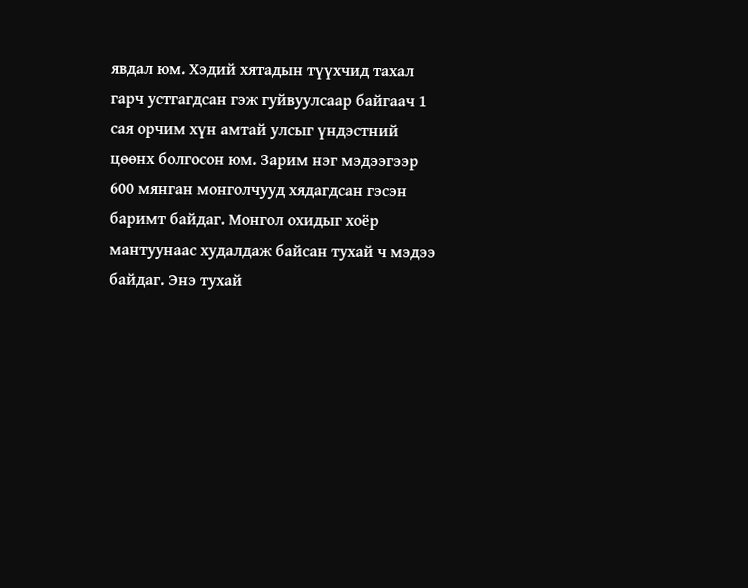явдал юм. Хэдий хятадын түүхчид тахал гарч устгагдсан гэж гуйвуулсаар байгаач 1 сая орчим хүн амтай улсыг үндэстний цөөнх болгосон юм. Зарим нэг мэдээгээр 600 мянган монголчууд хядагдсан гэсэн баримт байдаг. Монгол охидыг хоёр мантуунаас худалдаж байсан тухай ч мэдээ байдаг. Энэ тухай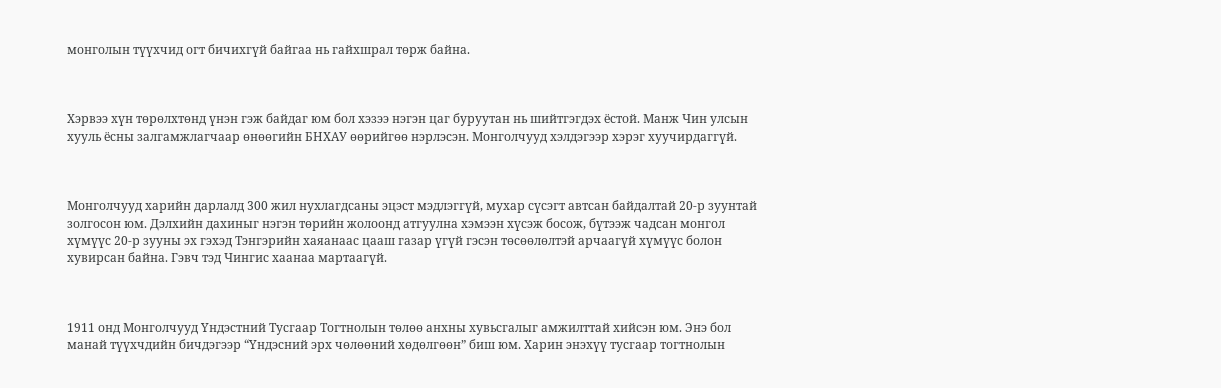монголын түүхчид огт бичихгүй байгаа нь гайхшрал төрж байна.



Хэрвээ хүн төрөлхтөнд үнэн гэж байдаг юм бол хэзээ нэгэн цаг буруутан нь шийтгэгдэх ёстой. Манж Чин улсын хууль ёсны залгамжлагчаар өнөөгийн БНХАУ өөрийгөө нэрлэсэн. Монголчууд хэлдэгээр хэрэг хуучирдаггүй.



Монголчууд харийн дарлалд 300 жил нухлагдсаны эцэст мэдлэггүй, мухар сүсэгт автсан байдалтай 20-р зуунтай золгосон юм. Дэлхийн дахиныг нэгэн төрийн жолоонд атгуулна хэмээн хүсэж босож, бүтээж чадсан монгол хүмүүс 20-р зууны эх гэхэд Тэнгэрийн хаяанаас цааш газар үгүй гэсэн төсөөлөлтэй арчаагүй хүмүүс болон хувирсан байна. Гэвч тэд Чингис хаанаа мартаагүй.



1911 онд Монголчууд Үндэстний Тусгаар Тогтнолын төлөө анхны хувьсгалыг амжилттай хийсэн юм. Энэ бол манай түүхчдийн бичдэгээр “Үндэсний эрх чөлөөний хөдөлгөөн” биш юм. Харин энэхүү тусгаар тогтнолын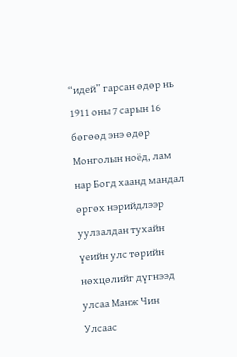“идей” гарсан өдөр нь 1911 оны 7 сарын 16 бөгөөд энэ өдөр Монголын ноёд, лам нар Богд хаанд мандал өргөх нэрийдлээр уулзалдан тухайн үеийн улс төрийн нөхцөлийг дүгнээд улсаа Манж Чин Улсаас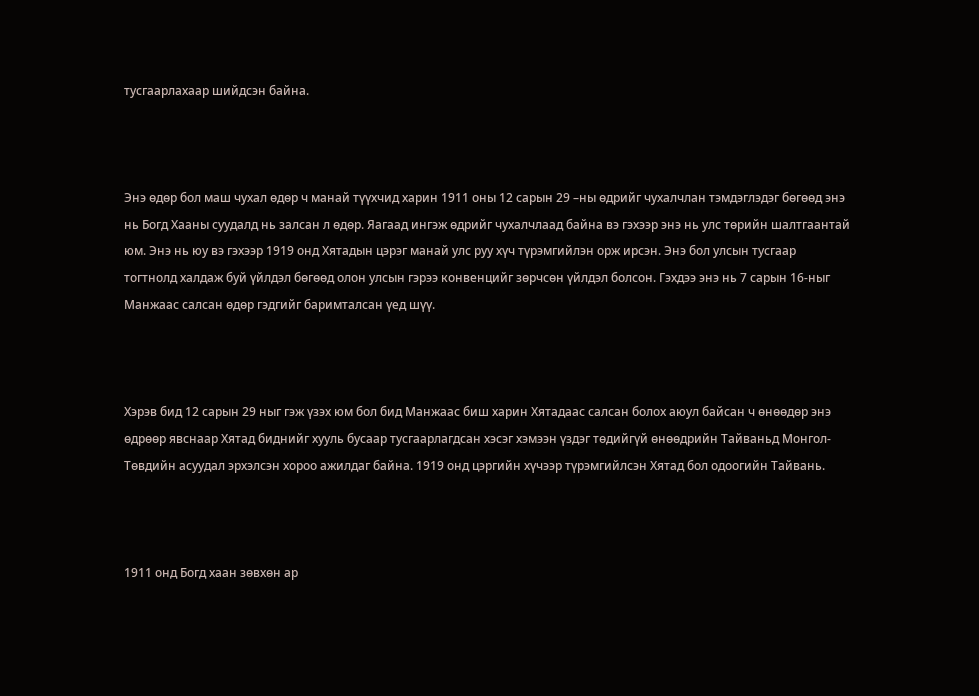тусгаарлахаар шийдсэн байна.



Энэ өдөр бол маш чухал өдөр ч манай түүхчид харин 1911 оны 12 сарын 29 –ны өдрийг чухалчлан тэмдэглэдэг бөгөөд энэ нь Богд Хааны суудалд нь залсан л өдөр. Яагаад ингэж өдрийг чухалчлаад байна вэ гэхээр энэ нь улс төрийн шалтгаантай юм. Энэ нь юу вэ гэхээр 1919 онд Хятадын цэрэг манай улс руу хүч түрэмгийлэн орж ирсэн. Энэ бол улсын тусгаар тогтнолд халдаж буй үйлдэл бөгөөд олон улсын гэрээ конвенцийг зөрчсөн үйлдэл болсон. Гэхдээ энэ нь 7 сарын 16-ныг Манжаас салсан өдөр гэдгийг баримталсан үед шүү.



Хэрэв бид 12 сарын 29 ныг гэж үзэх юм бол бид Манжаас биш харин Хятадаас салсан болох аюул байсан ч өнөөдөр энэ өдрөөр явснаар Хятад биднийг хууль бусаар тусгаарлагдсан хэсэг хэмээн үздэг төдийгүй өнөөдрийн Тайваньд Монгол-Төвдийн асуудал эрхэлсэн хороо ажилдаг байна. 1919 онд цэргийн хүчээр түрэмгийлсэн Хятад бол одоогийн Тайвань.



1911 онд Богд хаан зөвхөн ар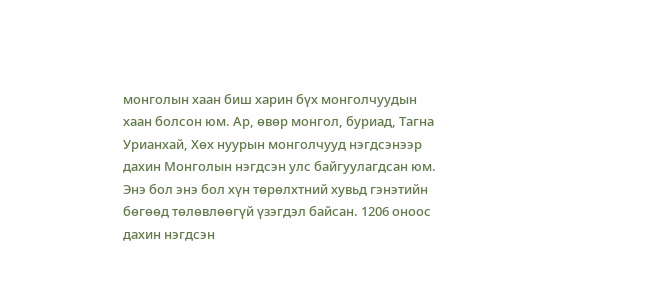монголын хаан биш харин бүх монголчуудын хаан болсон юм. Ар, өвөр монгол, буриад, Тагна Урианхай, Хөх нуурын монголчууд нэгдсэнээр дахин Монголын нэгдсэн улс байгуулагдсан юм. Энэ бол энэ бол хүн төрөлхтний хувьд гэнэтийн бөгөөд төлөвлөөгүй үзэгдэл байсан. 1206 оноос дахин нэгдсэн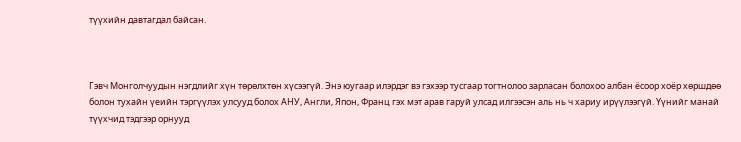түүхийн давтагдал байсан.



Гэвч Монголчуудын нэгдлийг хүн төрөлхтөн хүсээгүй. Энэ юугаар илэрдэг вэ гэхээр тусгаар тогтнолоо зарласан болохоо албан ёсоор хоёр хөршдөө болон тухайн үеийн тэргүүлэх улсууд болох АНУ, Англи, Япон, Франц гэх мэт арав гаруй улсад илгээсэн аль нь ч хариу ирүүлээгүй. Үүнийг манай түүхчид тэдгээр орнууд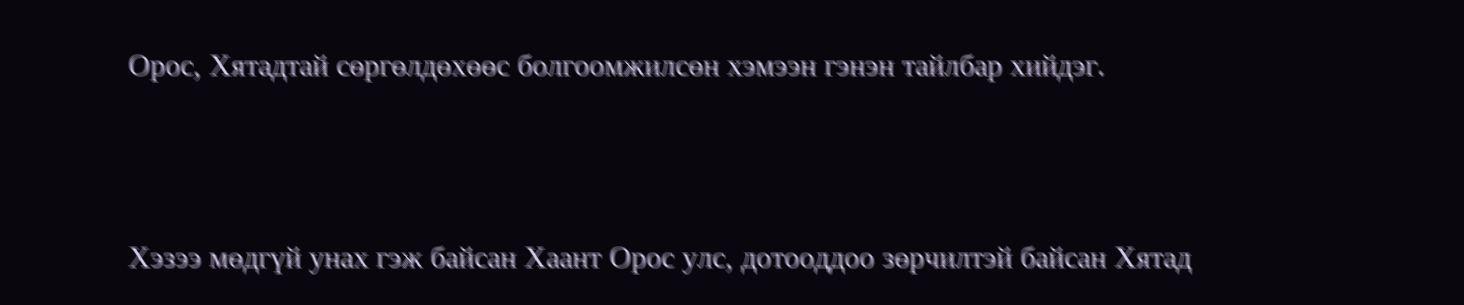Орос, Хятадтай сөргөлдөхөөс болгоомжилсөн хэмээн гэнэн тайлбар хийдэг.



Хэзээ мөдгүй унах гэж байсан Хаант Орос улс, дотооддоо зөрчилтэй байсан Хятад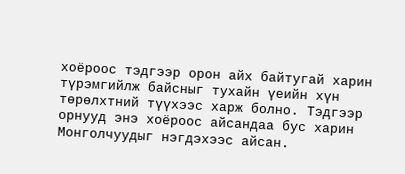хоёроос тэдгээр орон айх байтугай харин түрэмгийлж байсныг тухайн үеийн хүн төрөлхтний түүхээс харж болно. Тэдгээр орнууд энэ хоёроос айсандаа бус харин Монголчуудыг нэгдэхээс айсан.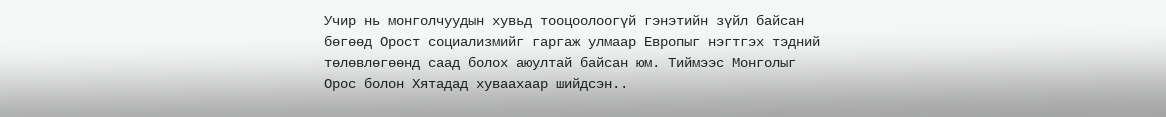Учир нь монголчуудын хувьд тооцоолоогүй гэнэтийн зүйл байсан бөгөөд Орост социализмийг гаргаж улмаар Европыг нэгтгэх тэдний төлөвлөгөөнд саад болох аюултай байсан юм. Тиймээс Монголыг Орос болон Хятадад хуваахаар шийдсэн..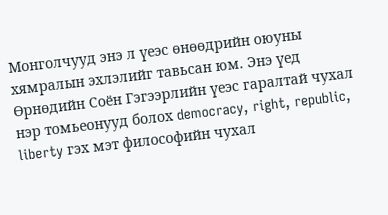Монголчууд энэ л үеэс өнөөдрийн оюуны хямралын эхлэлийг тавьсан юм. Энэ үед Өрнөдийн Соён Гэгээрлийн үеэс гаралтай чухал нэр томьеонууд болох democracy, right, republic, liberty гэх мэт философийн чухал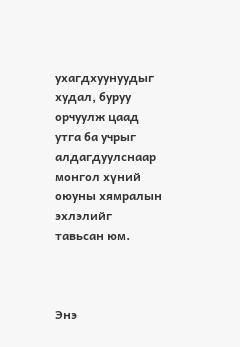ухагдхуунуудыг худал, буруу орчуулж цаад утга ба учрыг алдагдуулснаар монгол хүний оюуны хямралын эхлэлийг тавьсан юм.



Энэ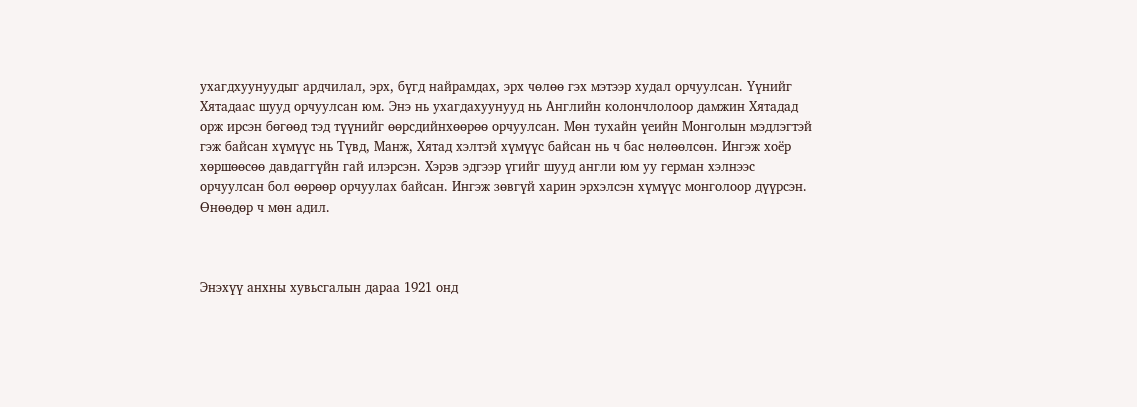ухагдхуунуудыг ардчилал, эрх, бүгд найрамдах, эрх чөлөө гэх мэтээр худал орчуулсан. Үүнийг Хятадаас шууд орчуулсан юм. Энэ нь ухагдахуунууд нь Английн колончлолоор дамжин Хятадад орж ирсэн бөгөөд тэд түүнийг өөрсдийнхөөрөө орчуулсан. Мөн тухайн үеийн Монголын мэдлэгтэй гэж байсан хүмүүс нь Түвд, Манж, Хятад хэлтэй хүмүүс байсан нь ч бас нөлөөлсөн. Ингэж хоёр хөршөөсөө давдаггүйн гай илэрсэн. Хэрэв эдгээр үгийг шууд англи юм уу герман хэлнээс орчуулсан бол өөрөөр орчуулах байсан. Ингэж зөвгүй харин эрхэлсэн хүмүүс монголоор дүүрсэн. Өнөөдөр ч мөн адил.



Энэхүү анхны хувьсгалын дараа 1921 онд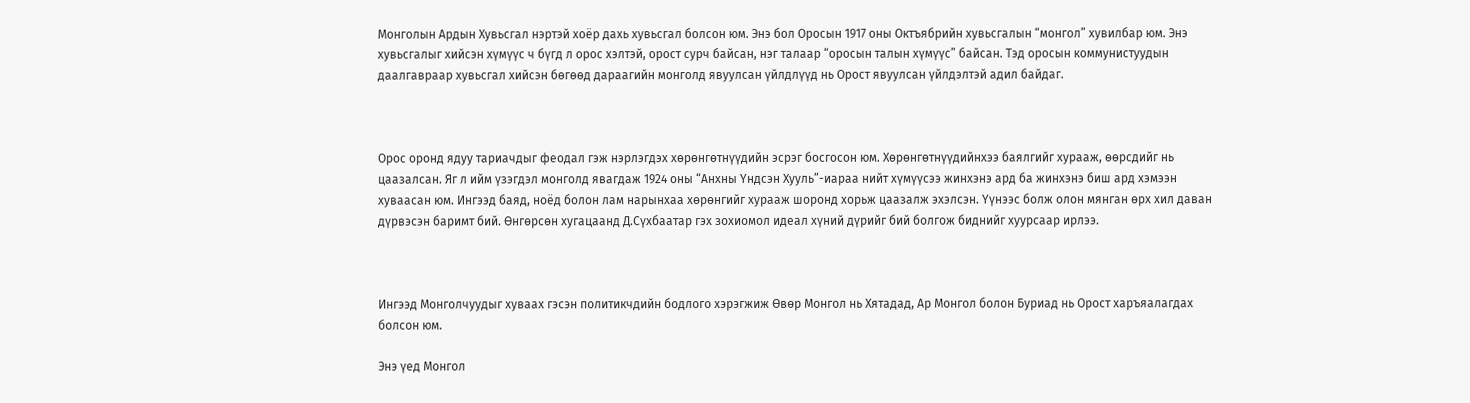Монголын Ардын Хувьсгал нэртэй хоёр дахь хувьсгал болсон юм. Энэ бол Оросын 1917 оны Октъябрийн хувьсгалын “монгол” хувилбар юм. Энэ хувьсгалыг хийсэн хүмүүс ч бүгд л орос хэлтэй, орост сурч байсан, нэг талаар “оросын талын хүмүүс” байсан. Тэд оросын коммунистуудын даалгавраар хувьсгал хийсэн бөгөөд дараагийн монголд явуулсан үйлдлүүд нь Орост явуулсан үйлдэлтэй адил байдаг.



Орос оронд ядуу тариачдыг феодал гэж нэрлэгдэх хөрөнгөтнүүдийн эсрэг босгосон юм. Хөрөнгөтнүүдийнхээ баялгийг хурааж, өөрсдийг нь цаазалсан. Яг л ийм үзэгдэл монголд явагдаж 1924 оны “Анхны Үндсэн Хууль”-иараа нийт хүмүүсээ жинхэнэ ард ба жинхэнэ биш ард хэмээн хуваасан юм. Ингээд баяд, ноёд болон лам нарынхаа хөрөнгийг хурааж шоронд хорьж цаазалж эхэлсэн. Үүнээс болж олон мянган өрх хил даван дүрвэсэн баримт бий. Өнгөрсөн хугацаанд Д.Сүхбаатар гэх зохиомол идеал хүний дүрийг бий болгож биднийг хуурсаар ирлээ.



Ингээд Монголчуудыг хуваах гэсэн политикчдийн бодлого хэрэгжиж Өвөр Монгол нь Хятадад, Ар Монгол болон Буриад нь Орост харъяалагдах болсон юм.

Энэ үед Монгол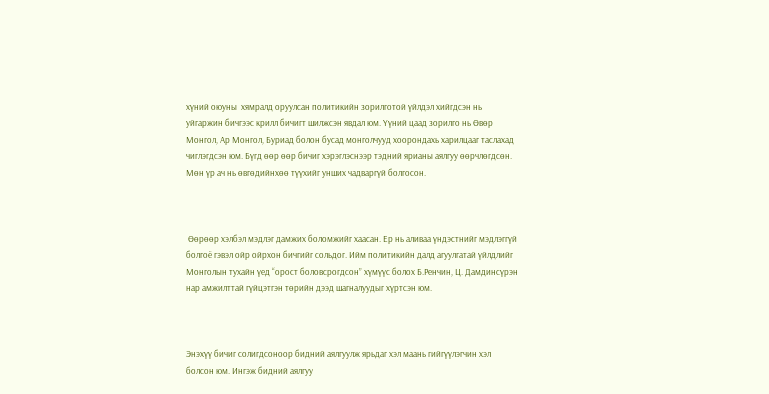хүний оюуны  хямралд оруулсан политикийн зорилготой үйлдэл хийгдсэн нь уйгаржин бичгээс крилл бичигт шилжсэн явдал юм. Үүний цаад зорилго нь Өвөр Монгол, Ар Монгол, Буриад болон бусад монголчууд хоорондахь харилцааг таслахад чиглэгдсэн юм. Бүгд өөр өөр бичиг хэрэглэснээр тэдний ярианы аялгуу өөрчлөгдсөн. Мөн үр ач нь өвгөдийнхөө түүхийг унших чадваргүй болгосон.



 Өөрөөр хэлбэл мэдлэг дамжих боломжийг хаасан. Ер нь аливаа үндэстнийг мэдлэггүй болгоё гэвэл ойр ойрхон бичгийг сольдог. Ийм политикийн далд агуулгатай үйлдлийг Монголын тухайн үед “орост боловсрогдсон” хүмүүс болох Б.Ренчин, Ц. Дамдинсүрэн нар амжилттай гүйцэтгэн төрийн дээд шагналуудыг хүртсэн юм.



Энэхүү бичиг солигдсоноор бидний аялгуулж ярьдаг хэл маань гийгүүлэгчин хэл болсон юм. Ингэж бидний аялгуу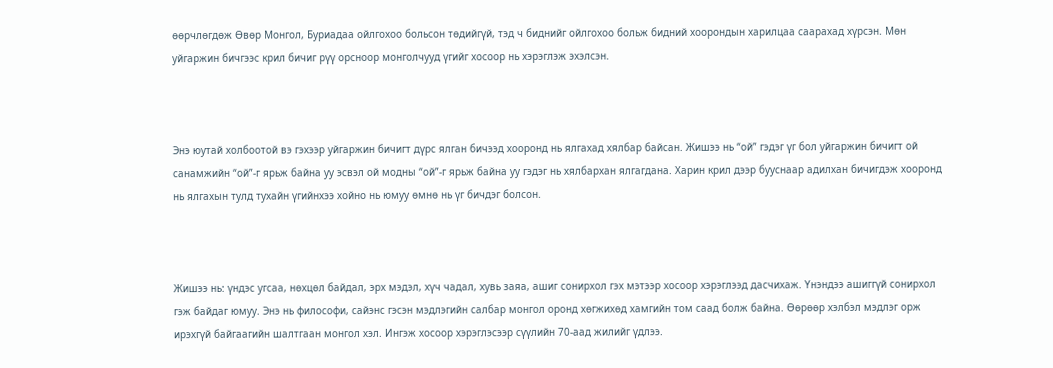өөрчлөгдөж Өвөр Монгол, Буриадаа ойлгохоо больсон төдийгүй, тэд ч биднийг ойлгохоо больж бидний хоорондын харилцаа саарахад хүрсэн. Мөн уйгаржин бичгээс крил бичиг рүү орсноор монголчууд үгийг хосоор нь хэрэглэж эхэлсэн.



Энэ юутай холбоотой вэ гэхээр уйгаржин бичигт дүрс ялган бичээд хооронд нь ялгахад хялбар байсан. Жишээ нь “ой” гэдэг үг бол уйгаржин бичигт ой санамжийн “ой”-г ярьж байна уу эсвэл ой модны “ой”-г ярьж байна уу гэдэг нь хялбархан ялгагдана. Харин крил дээр бууснаар адилхан бичигдэж хооронд нь ялгахын тулд тухайн үгийнхээ хойно нь юмуу өмнө нь үг бичдэг болсон.



Жишээ нь: үндэс угсаа, нөхцөл байдал, эрх мэдэл, хүч чадал, хувь заяа, ашиг сонирхол гэх мэтээр хосоор хэрэглээд дасчихаж. Үнэндээ ашиггүй сонирхол гэж байдаг юмуу. Энэ нь философи, сайэнс гэсэн мэдлэгийн салбар монгол оронд хөгжихөд хамгийн том саад болж байна. Өөрөөр хэлбэл мэдлэг орж ирэхгүй байгаагийн шалтгаан монгол хэл. Ингэж хосоор хэрэглэсээр сүүлийн 70-аад жилийг үдлээ.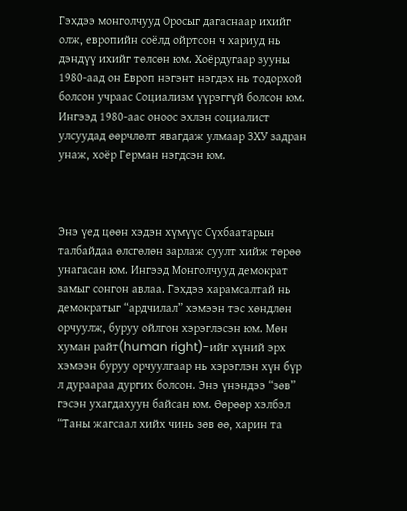Гэхдээ монголчууд Оросыг дагаснаар ихийг олж, европийн соёлд ойртсон ч хариуд нь дэндүү ихийг төлсөн юм. Хоёрдугаар зууны 1980-аад он Европ нэгэнт нэгдэх нь тодорхой болсон учраас Социализм үүрэггүй болсон юм. Ингээд 1980-аас оноос эхлэн социалист улсуудад өөрчлөлт явагдаж улмаар ЗХУ задран унаж, хоёр Герман нэгдсэн юм.



Энэ үед цөөн хэдэн хүмүүс Сүхбаатарын талбайдаа өлсгөлөн зарлаж суулт хийж төрөө унагасан юм. Ингээд Монголчууд демократ замыг сонгон авлаа. Гэхдээ харамсалтай нь демократыг “ардчилал” хэмээн тэс хөндлөн орчуулж, буруу ойлгон хэрэглэсэн юм. Мөн хуман райт(human right)-ийг хүний эрх хэмээн буруу орчуулгаар нь хэрэглэн хүн бүр л дураараа дургих болсон. Энэ үнэндээ “зөв” гэсэн ухагдахуун байсан юм. Өөрөөр хэлбэл “Таны жагсаал хийх чинь зөв өө, харин та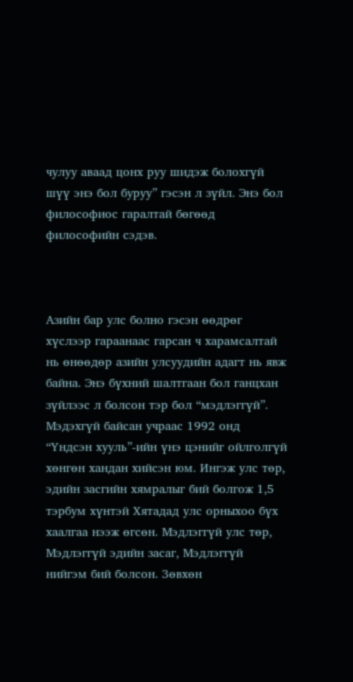чулуу аваад цонх руу шидэж болохгүй шүү энэ бол буруу” гэсэн л зүйл. Энэ бол философиос гаралтай бөгөөд философийн сэдэв.



Азийн бар улс болно гэсэн өөдрөг хүслээр гараанаас гарсан ч харамсалтай нь өнөөдөр азийн улсуудийн адагт нь явж байна. Энэ бүхний шалтгаан бол ганцхан зүйлээс л болсон тэр бол “мэдлэггүй”. Мэдэхгүй байсан учраас 1992 онд “Үндсэн хууль”-ийн үнэ цэнийг ойлголгүй хөнгөн хандан хийсэн юм. Ингэж улс төр, эдийн засгийн хямралыг бий болгож 1,5 тэрбум хүнтэй Хятадад улс орныхоо бүх хаалгаа нээж өгсөн. Мэдлэггүй улс төр, Мэдлэггүй эдийн засаг, Мэдлэггүй нийгэм бий болсон. Зөвхөн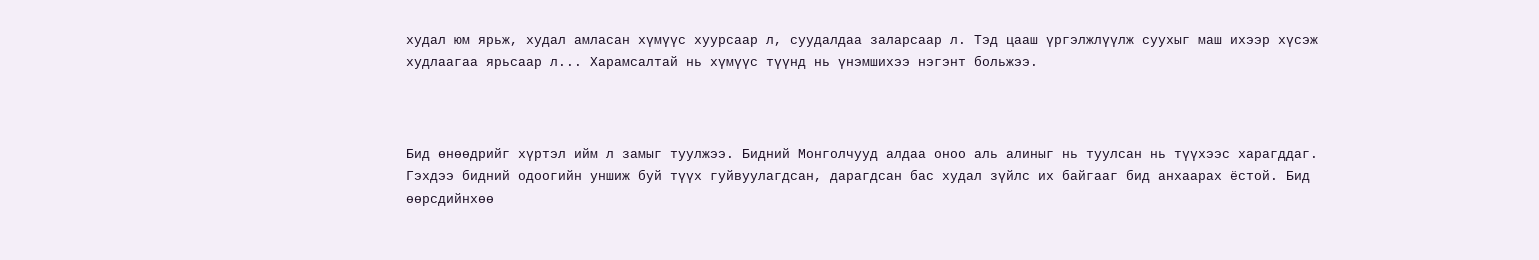худал юм ярьж, худал амласан хүмүүс хуурсаар л, суудалдаа заларсаар л. Тэд цааш үргэлжлүүлж суухыг маш ихээр хүсэж худлаагаа ярьсаар л... Харамсалтай нь хүмүүс түүнд нь үнэмшихээ нэгэнт больжээ.



Бид өнөөдрийг хүртэл ийм л замыг туулжээ. Бидний Монголчууд алдаа оноо аль алиныг нь туулсан нь түүхээс харагддаг. Гэхдээ бидний одоогийн уншиж буй түүх гуйвуулагдсан, дарагдсан бас худал зүйлс их байгааг бид анхаарах ёстой. Бид өөрсдийнхөө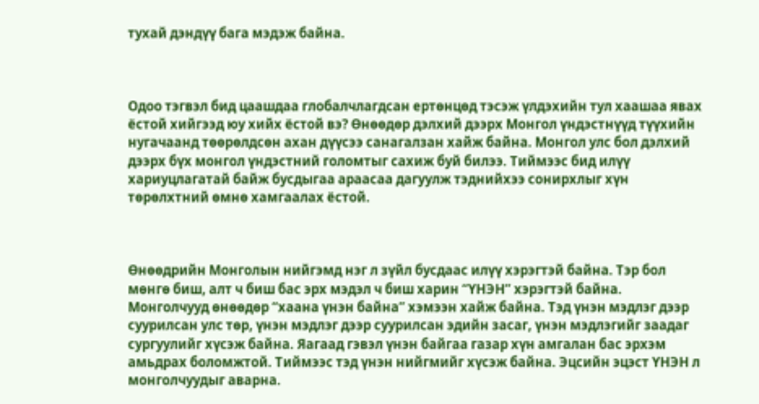тухай дэндүү бага мэдэж байна.



Одоо тэгвэл бид цаашдаа глобалчлагдсан ертөнцөд тэсэж үлдэхийн тул хаашаа явах ёстой хийгээд юу хийх ёстой вэ? Өнөөдөр дэлхий дээрх Монгол үндэстнүүд түүхийн нугачаанд төөрөлдсөн ахан дүүсээ санагалзан хайж байна. Монгол улс бол дэлхий дээрх бүх монгол үндэстний голомтыг сахиж буй билээ. Тиймээс бид илүү хариуцлагатай байж бусдыгаа араасаа дагуулж тэднийхээ сонирхлыг хүн төрөлхтний өмнө хамгаалах ёстой.



Өнөөдрийн Монголын нийгэмд нэг л зүйл бусдаас илүү хэрэгтэй байна. Тэр бол мөнгө биш, алт ч биш бас эрх мэдэл ч биш харин “ҮНЭН” хэрэгтэй байна. Монголчууд өнөөдөр “хаана үнэн байна” хэмээн хайж байна. Тэд үнэн мэдлэг дээр суурилсан улс төр, үнэн мэдлэг дээр суурилсан эдийн засаг, үнэн мэдлэгийг заадаг сургуулийг хүсэж байна. Яагаад гэвэл үнэн байгаа газар хүн амгалан бас эрхэм амьдрах боломжтой. Тиймээс тэд үнэн нийгмийг хүсэж байна. Эцсийн эцэст ҮНЭН л монголчуудыг аварна.